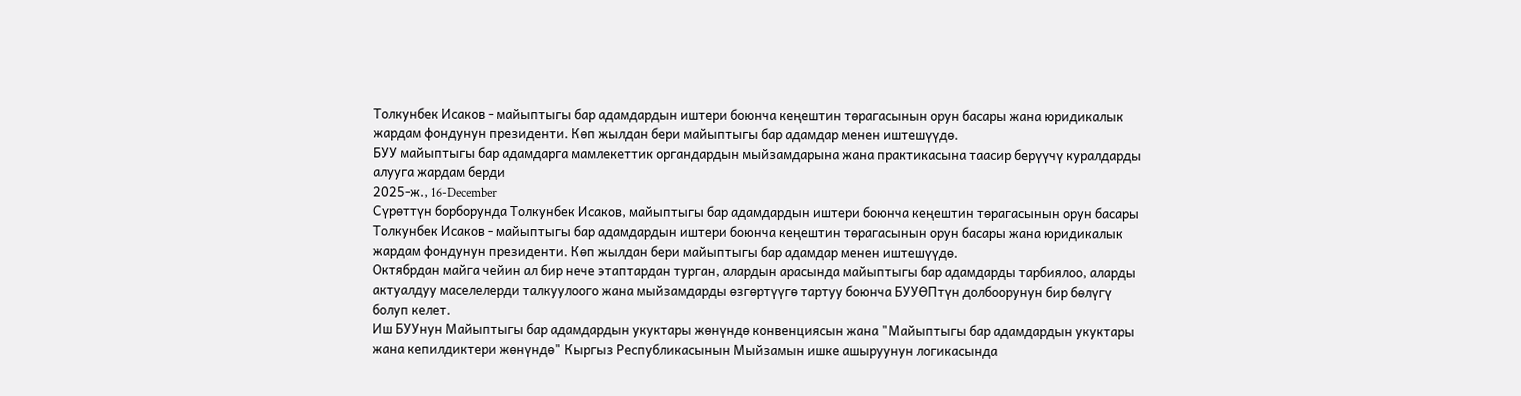Толкунбек Исаков - майыптыгы бар адамдардын иштери боюнча кеңештин төрагасынын орун басары жана юридикалык жардам фондунун президенти. Көп жылдан бери майыптыгы бар адамдар менен иштешүүдө.
БУУ майыптыгы бар адамдарга мамлекеттик органдардын мыйзамдарына жана практикасына таасир берүүчү куралдарды алууга жардам берди
2025-ж., 16-December
Сүрөттүн борборунда Толкунбек Исаков, майыптыгы бар адамдардын иштери боюнча кеңештин төрагасынын орун басары
Толкунбек Исаков - майыптыгы бар адамдардын иштери боюнча кеңештин төрагасынын орун басары жана юридикалык жардам фондунун президенти. Көп жылдан бери майыптыгы бар адамдар менен иштешүүдө.
Октябрдан майга чейин ал бир нече этаптардан турган, алардын арасында майыптыгы бар адамдарды тарбиялоо, аларды актуалдуу маселелерди талкуулоого жана мыйзамдарды өзгөртүүгө тартуу боюнча БУУӨПтүн долбоорунун бир бөлүгү болуп келет.
Иш БУУнун Майыптыгы бар адамдардын укуктары жөнүндө конвенциясын жана "Майыптыгы бар адамдардын укуктары жана кепилдиктери жөнүндө" Кыргыз Республикасынын Мыйзамын ишке ашыруунун логикасында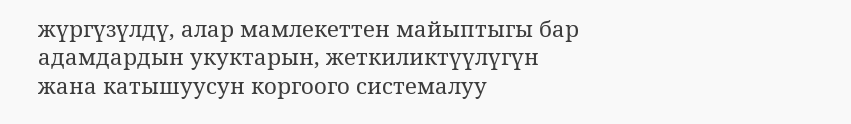жүргүзүлдү, алар мамлекеттен майыптыгы бар адамдардын укуктарын, жеткиликтүүлүгүн жана катышуусун коргоого системалуу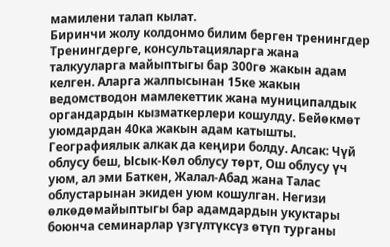мамилени талап кылат.
Биринчи жолу колдонмо билим берген тренингдер
Тренингдерге, консультацияларга жана талкууларга майыптыгы бар 300гө жакын адам келген. Аларга жалпысынан 15ке жакын ведомстводон мамлекеттик жана муниципалдык органдардын кызматкерлери кошулду. Бейөкмөт уюмдардан 40ка жакын адам катышты. Географиялык алкак да кеңири болду. Алсак: Чүй облусу беш, Ысык-Көл облусу төрт, Ош облусу үч уюм, ал эми Баткен, Жалал-Абад жана Талас облустарынан экиден уюм кошулган. Негизи өлкөдөмайыптыгы бар адамдардын укуктары боюнча семинарлар үзгүлтүксүз өтүп турганы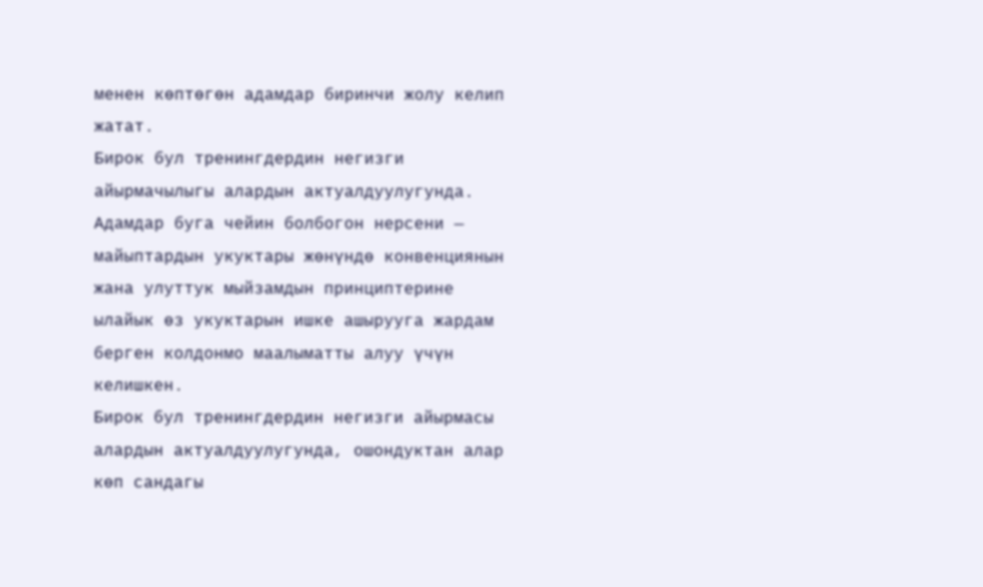менен көптөгөн адамдар биринчи жолу келип жатат.
Бирок бул тренингдердин негизги айырмачылыгы алардын актуалдуулугунда. Адамдар буга чейин болбогон нерсени — майыптардын укуктары жөнүндө конвенциянын жана улуттук мыйзамдын принциптерине ылайык өз укуктарын ишке ашырууга жардам берген колдонмо маалыматты алуу үчүн келишкен.
Бирок бул тренингдердин негизги айырмасы алардын актуалдуулугунда, ошондуктан алар көп сандагы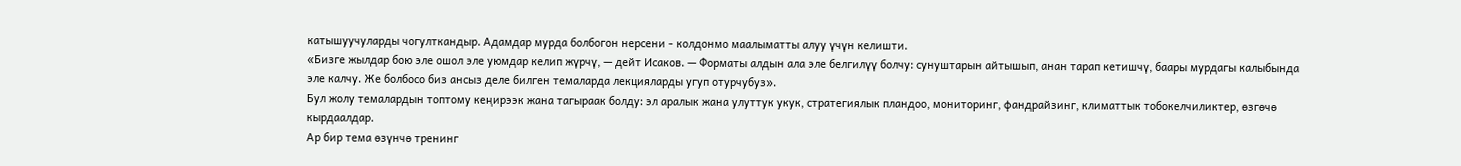катышуучуларды чогулткандыр. Адамдар мурда болбогон нерсени - колдонмо маалыматты алуу үчүн келишти.
«Бизге жылдар бою эле ошол эле уюмдар келип жүрчү, — дейт Исаков. — Форматы алдын ала эле белгилүү болчу: сунуштарын айтышып, анан тарап кетишчү, баары мурдагы калыбында эле калчу. Же болбосо биз ансыз деле билген темаларда лекцияларды угуп отурчубуз».
Бул жолу темалардын топтому кеңирээк жана тагыраак болду: эл аралык жана улуттук укук, стратегиялык пландоо, мониторинг, фандрайзинг, климаттык тобокелчиликтер, өзгөчө кырдаалдар.
Ар бир тема өзүнчө тренинг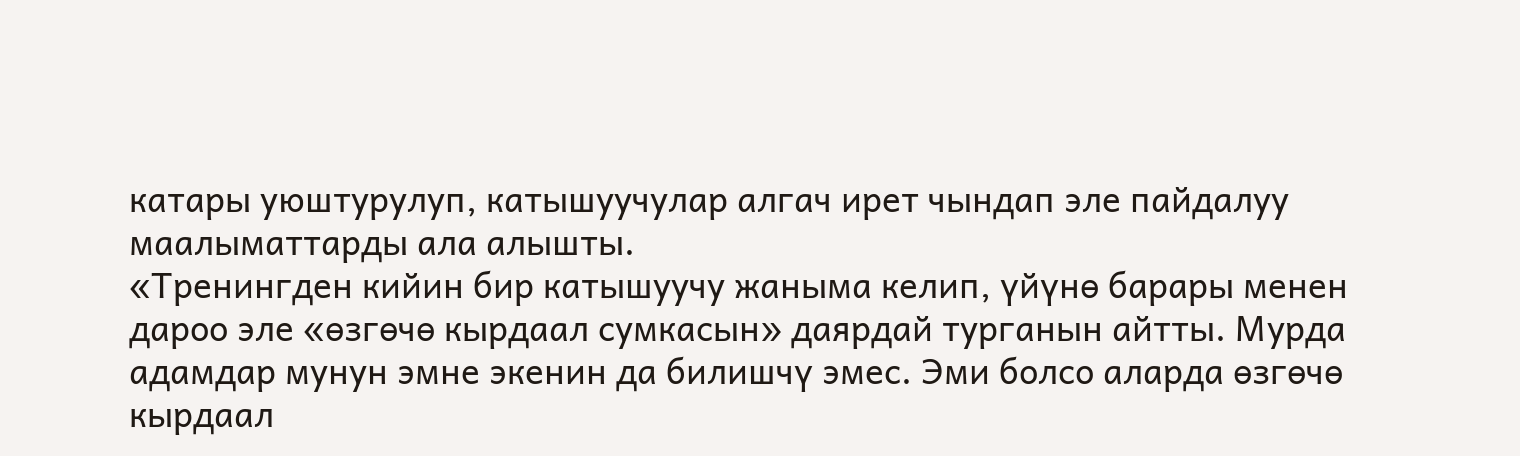катары уюштурулуп, катышуучулар алгач ирет чындап эле пайдалуу маалыматтарды ала алышты.
«Тренингден кийин бир катышуучу жаныма келип, үйүнө барары менен дароо эле «өзгөчө кырдаал сумкасын» даярдай турганын айтты. Мурда адамдар мунун эмне экенин да билишчү эмес. Эми болсо аларда өзгөчө кырдаал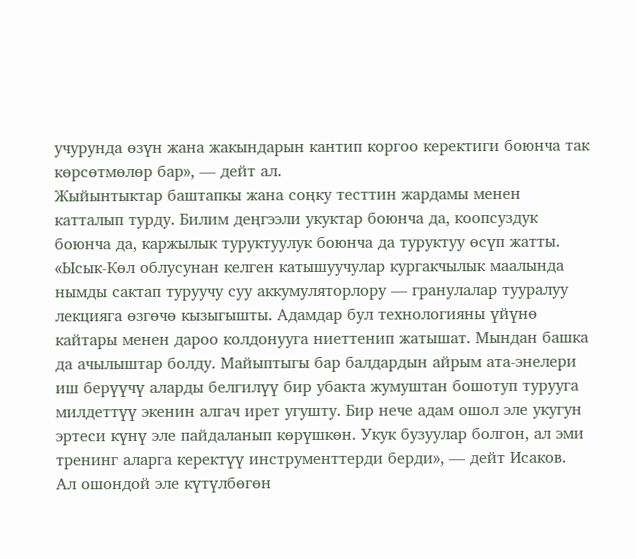учурунда өзүн жана жакындарын кантип коргоо керектиги боюнча так көрсөтмөлөр бар», — дейт ал.
Жыйынтыктар баштапкы жана соңку тесттин жардамы менен катталып турду. Билим деңгээли укуктар боюнча да, коопсуздук боюнча да, каржылык туруктуулук боюнча да туруктуу өсүп жатты.
«Ысык-Көл облусунан келген катышуучулар кургакчылык маалында нымды сактап туруучу суу аккумуляторлору — гранулалар тууралуу лекцияга өзгөчө кызыгышты. Адамдар бул технологияны үйүнө кайтары менен дароо колдонууга ниеттенип жатышат. Мындан башка да ачылыштар болду. Майыптыгы бар балдардын айрым ата-энелери иш берүүчү аларды белгилүү бир убакта жумуштан бошотуп турууга милдеттүү экенин алгач ирет угушту. Бир нече адам ошол эле укугун эртеси күнү эле пайдаланып көрүшкөн. Укук бузуулар болгон, ал эми тренинг аларга керектүү инструменттерди берди», — дейт Исаков.
Ал ошондой эле күтүлбөгөн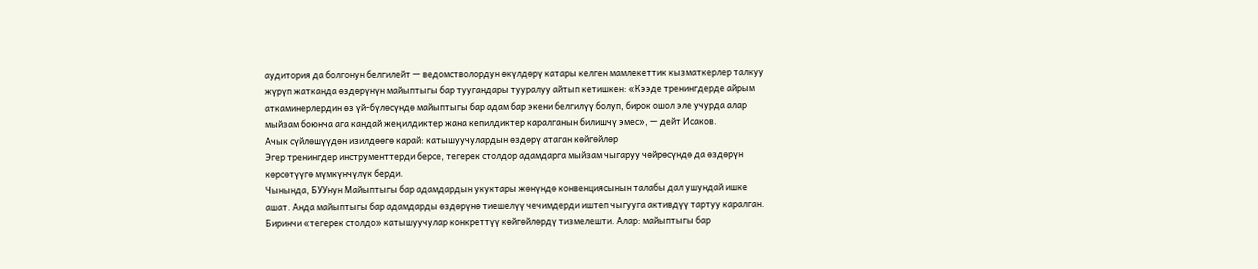аудитория да болгонун белгилейт — ведомстволордун өкүлдөрү катары келген мамлекеттик кызматкерлер талкуу жүрүп жатканда өздөрүнүн майыптыгы бар туугандары тууралуу айтып кетишкен: «Кээде тренингдерде айрым аткаминерлердин өз үй-бүлөсүндө майыптыгы бар адам бар экени белгилүү болуп, бирок ошол эле учурда алар мыйзам боюнча ага кандай жеңилдиктер жана кепилдиктер каралганын билишчү эмес», — дейт Исаков.
Ачык сүйлөшүүдөн изилдөөгө карай: катышуучулардын өздөрү атаган көйгөйлөр
Эгер тренингдер инструменттерди берсе, тегерек столдор адамдарга мыйзам чыгаруу чөйрөсүндө да өздөрүн көрсөтүүгө мүмкүнчүлүк берди.
Чынында, БУУнун Майыптыгы бар адамдардын укуктары жөнүндө конвенциясынын талабы дал ушундай ишке ашат. Анда майыптыгы бар адамдарды өздөрүнө тиешелүү чечимдерди иштеп чыгууга активдүү тартуу каралган.
Биринчи «тегерек столдо» катышуучулар конкреттүү көйгөйлөрдү тизмелешти. Алар: майыптыгы бар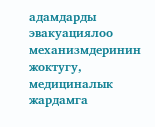адамдарды эвакуациялоо механизмдеринин жоктугу, медициналык жардамга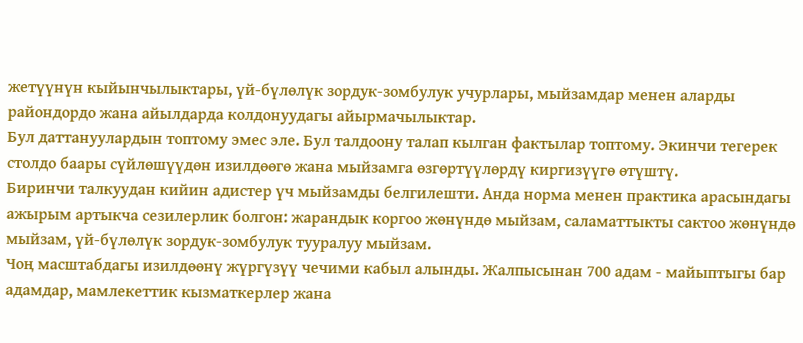жетүүнүн кыйынчылыктары, үй-бүлөлүк зордук-зомбулук учурлары, мыйзамдар менен аларды райондордо жана айылдарда колдонуудагы айырмачылыктар.
Бул даттануулардын топтому эмес эле. Бул талдоону талап кылган фактылар топтому. Экинчи тегерек столдо баары сүйлөшүүдөн изилдөөгө жана мыйзамга өзгөртүүлөрдү киргизүүгө өтүштү.
Биринчи талкуудан кийин адистер үч мыйзамды белгилешти. Анда норма менен практика арасындагы ажырым артыкча сезилерлик болгон: жарандык коргоо жөнүндө мыйзам, саламаттыкты сактоо жөнүндө мыйзам, үй-бүлөлүк зордук-зомбулук тууралуу мыйзам.
Чоң масштабдагы изилдөөнү жүргүзүү чечими кабыл алынды. Жалпысынан 700 адам - майыптыгы бар адамдар, мамлекеттик кызматкерлер жана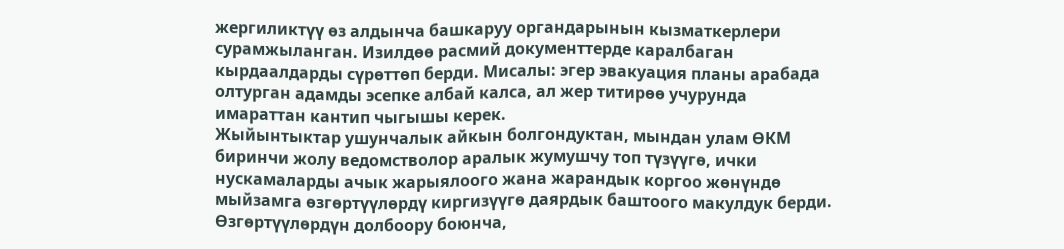жергиликтүү өз алдынча башкаруу органдарынын кызматкерлери сурамжыланган. Изилдөө расмий документтерде каралбаган кырдаалдарды сүрөттөп берди. Мисалы: эгер эвакуация планы арабада олтурган адамды эсепке албай калса, ал жер титирөө учурунда имараттан кантип чыгышы керек.
Жыйынтыктар ушунчалык айкын болгондуктан, мындан улам ӨКМ биринчи жолу ведомстволор аралык жумушчу топ түзүүгө, ички нускамаларды ачык жарыялоого жана жарандык коргоо жөнүндө мыйзамга өзгөртүүлөрдү киргизүүгө даярдык баштоого макулдук берди.
Өзгөртүүлөрдүн долбоору боюнча,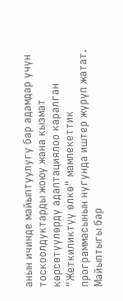анын ичинде майыптуулугу бар адамдар үчүн тоскоолдуктарды жоюу жана кызмат көрсөтүүлөрдү адаптациялоо каралган "Жеткиликтүү өлкө" мамлекеттик программасынын нугунда иштер жүрүп жатат.
Майыптыгы бар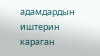адамдардын иштерин караган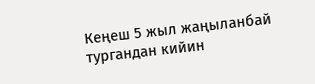Кеңеш 5 жыл жаңыланбай тургандан кийин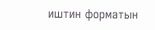иштин форматын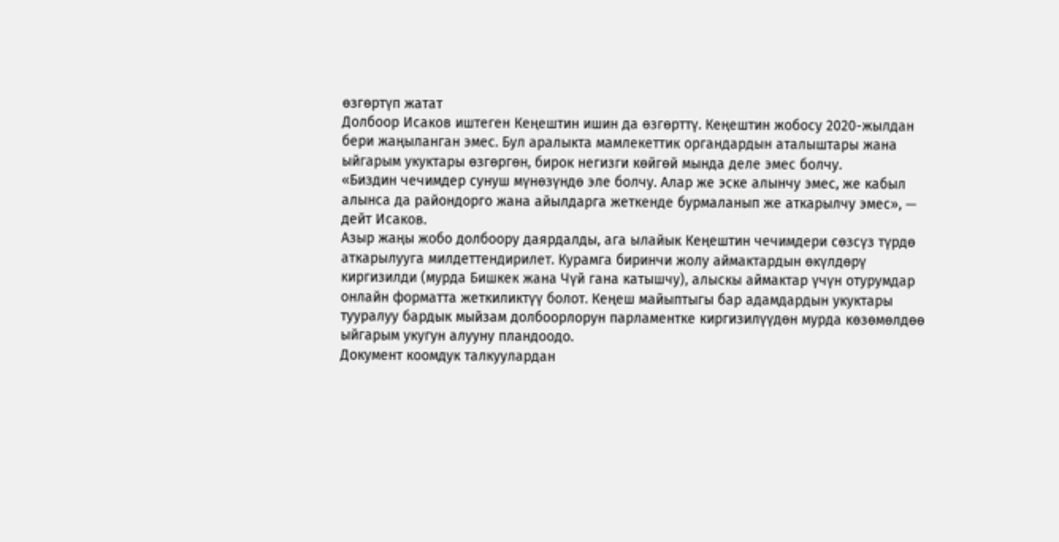өзгөртүп жатат
Долбоор Исаков иштеген Кеңештин ишин да өзгөрттү. Кеңештин жобосу 2020-жылдан бери жаңыланган эмес. Бул аралыкта мамлекеттик органдардын аталыштары жана ыйгарым укуктары өзгөргөн, бирок негизги көйгөй мында деле эмес болчу.
«Биздин чечимдер сунуш мүнөзүндө эле болчу. Алар же эске алынчу эмес, же кабыл алынса да райондорго жана айылдарга жеткенде бурмаланып же аткарылчу эмес», — дейт Исаков.
Азыр жаңы жобо долбоору даярдалды, ага ылайык Кеңештин чечимдери сөзсүз түрдө аткарылууга милдеттендирилет. Курамга биринчи жолу аймактардын өкүлдөрү киргизилди (мурда Бишкек жана Чүй гана катышчу), алыскы аймактар үчүн отурумдар онлайн форматта жеткиликтүү болот. Кеңеш майыптыгы бар адамдардын укуктары тууралуу бардык мыйзам долбоорлорун парламентке киргизилүүдөн мурда көзөмөлдөө ыйгарым укугун алууну пландоодо.
Документ коомдук талкуулардан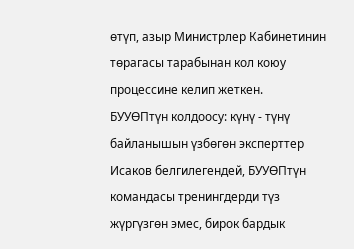өтүп, азыр Министрлер Кабинетинин төрагасы тарабынан кол коюу процессине келип жеткен.
БУУӨПтүн колдоосу: күнү - түнү байланышын үзбөгөн эксперттер
Исаков белгилегендей, БУУӨПтүн командасы тренингдерди түз жүргүзгөн эмес, бирок бардык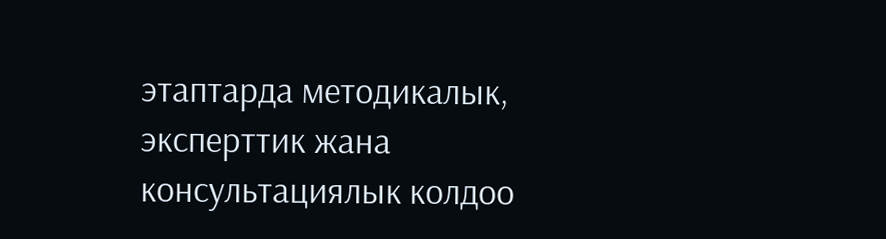этаптарда методикалык, эксперттик жана консультациялык колдоо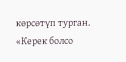көрсөтүп турган.
«Керек болсо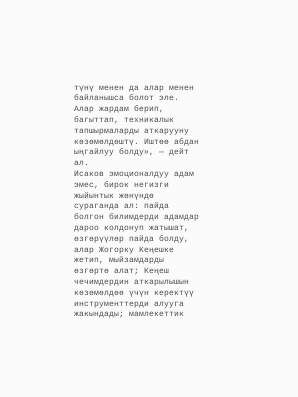түнү менен да алар менен байланышса болот эле. Алар жардам берип, багыттап, техникалык тапшырмаларды аткарууну көзөмөлдөштү. Иштөө абдан ыңгайлуу болду», — дейт ал.
Исаков эмоционалдуу адам эмес, бирок негизги жыйынтык жөнүндө сураганда ал: пайда болгон билимдерди адамдар дароо колдонуп жатышат, өзгөрүүлөр пайда болду, алар Жогорку Кеңешке жетип, мыйзамдарды өзгөртө алат; Кеңеш чечимдердин аткарылышын көзөмөлдөө үчүн керектүү инструменттерди алууга жакындады; мамлекеттик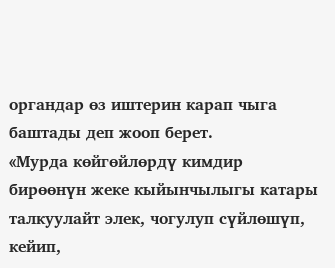органдар өз иштерин карап чыга баштады деп жооп берет.
«Мурда көйгөйлөрдү кимдир бирөөнүн жеке кыйынчылыгы катары талкуулайт элек, чогулуп сүйлөшүп, кейип,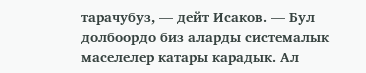тарачубуз, — дейт Исаков. — Бул долбоордо биз аларды системалык маселелер катары карадык. Ал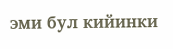эми бул кийинки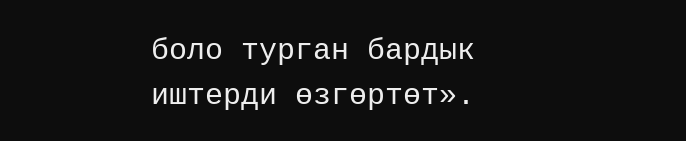боло турган бардык иштерди өзгөртөт».